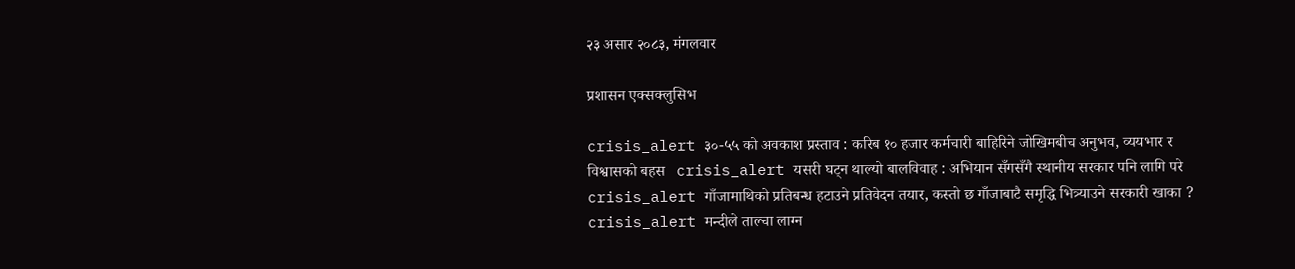२३ असार २०८३, मंगलवार

प्रशासन एक्सक्लुसिभ

crisis_alert ३०-५५ को अवकाश प्रस्ताव : करिब १० हजार कर्मचारी बाहिरिने जोखिमबीच अनुभव, व्ययभार र विश्वासको बहस   crisis_alert यसरी घट्न थाल्यो बालविवाह : अभियान सँगसँगै स्थानीय सरकार पनि लागि परे     crisis_alert गाँजामाथिको प्रतिबन्ध हटाउने प्रतिवेदन तयार, कस्तो छ गाँजाबाटै समृद्धि भित्र्याउने सरकारी खाका ?   crisis_alert मन्दीले ताल्चा लाग्न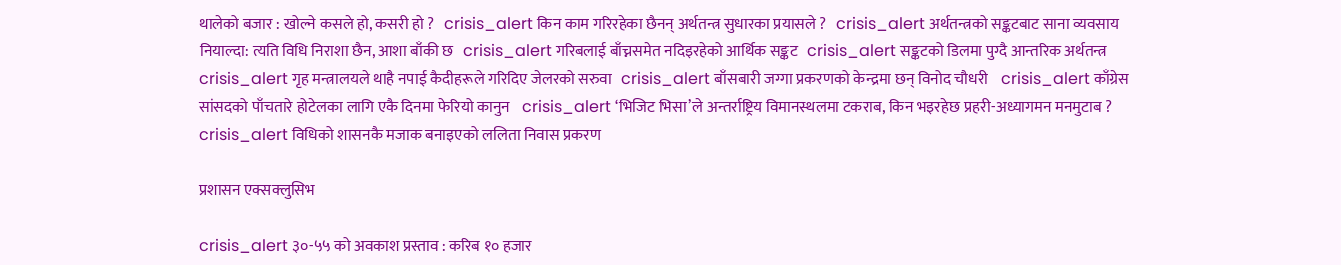थालेको बजार : खोल्ने कसले हो, कसरी हो ?   crisis_alert किन काम गरिरहेका छैनन् अर्थतन्त्र सुधारका प्रयासले ?   crisis_alert अर्थतन्त्रको सङ्कटबाट साना व्यवसाय नियाल्दा: त्यति विधि निराशा छैन, आशा बाँकी छ   crisis_alert गरिबलाई बाँच्नसमेत नदिइरहेको आर्थिक सङ्कट   crisis_alert सङ्कटको डिलमा पुग्दै आन्तरिक अर्थतन्त्र   crisis_alert गृह मन्त्रालयले थाहै नपाई कैदीहरूले गरिदिए जेलरको सरुवा   crisis_alert बाँसबारी जग्गा प्रकरणको केन्द्रमा छन् विनोद चौधरी    crisis_alert काँग्रेस सांसदको पाँचतारे होटेलका लागि एकै दिनमा फेरियो कानुन    crisis_alert ‘भिजिट भिसा’ले अन्तर्राष्ट्रिय विमानस्थलमा टकराब, किन भइरहेछ प्रहरी-अध्यागमन मनमुटाब ?    crisis_alert विधिको शासनकै मजाक बनाइएको ललिता निवास प्रकरण

प्रशासन एक्सक्लुसिभ

crisis_alert ३०-५५ को अवकाश प्रस्ताव : करिब १० हजार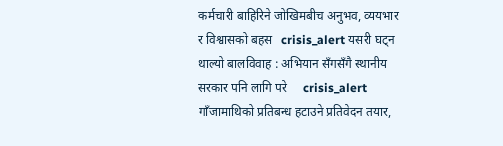कर्मचारी बाहिरिने जोखिमबीच अनुभव, व्ययभार र विश्वासको बहस   crisis_alert यसरी घट्न थाल्यो बालविवाह : अभियान सँगसँगै स्थानीय सरकार पनि लागि परे     crisis_alert गाँजामाथिको प्रतिबन्ध हटाउने प्रतिवेदन तयार,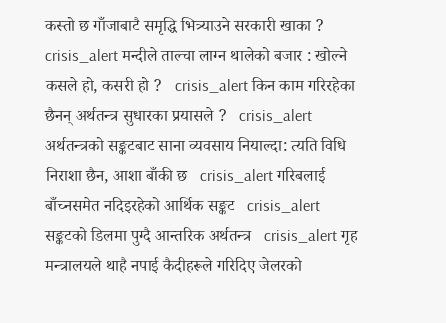कस्तो छ गाँजाबाटै समृद्धि भित्र्याउने सरकारी खाका ?   crisis_alert मन्दीले ताल्चा लाग्न थालेको बजार : खोल्ने कसले हो, कसरी हो ?   crisis_alert किन काम गरिरहेका छैनन् अर्थतन्त्र सुधारका प्रयासले ?   crisis_alert अर्थतन्त्रको सङ्कटबाट साना व्यवसाय नियाल्दा: त्यति विधि निराशा छैन, आशा बाँकी छ   crisis_alert गरिबलाई बाँच्नसमेत नदिइरहेको आर्थिक सङ्कट   crisis_alert सङ्कटको डिलमा पुग्दै आन्तरिक अर्थतन्त्र   crisis_alert गृह मन्त्रालयले थाहै नपाई कैदीहरूले गरिदिए जेलरको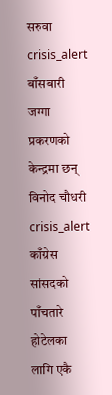सरुवा   crisis_alert बाँसबारी जग्गा प्रकरणको केन्द्रमा छन् विनोद चौधरी    crisis_alert काँग्रेस सांसदको पाँचतारे होटेलका लागि एकै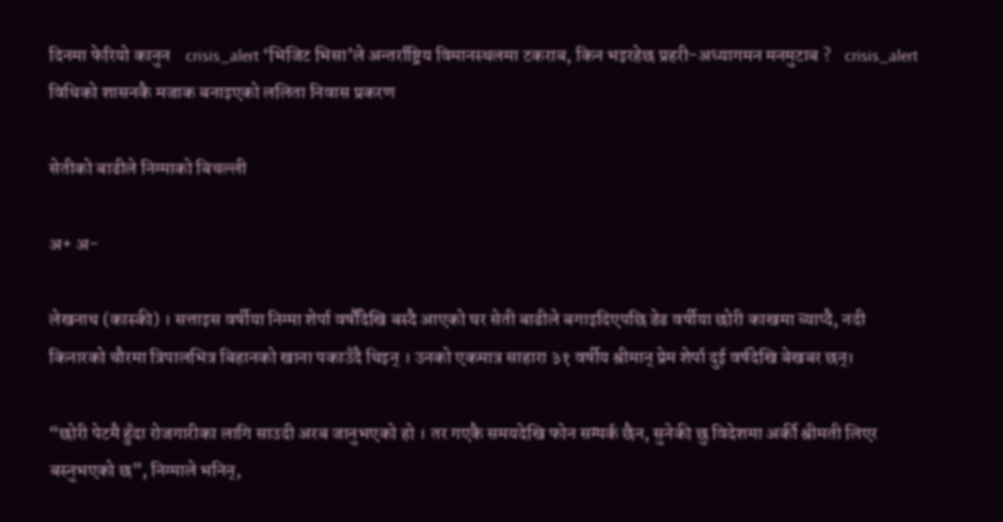दिनमा फेरियो कानुन    crisis_alert ‘भिजिट भिसा’ले अन्तर्राष्ट्रिय विमानस्थलमा टकराब, किन भइरहेछ प्रहरी-अध्यागमन मनमुटाब ?    crisis_alert विधिको शासनकै मजाक बनाइएको ललिता निवास प्रकरण

सेतीको बाढीले निग्माको बिचल्ली

अ+ अ-

लेखनाथ (कास्की) । सत्ताइस वर्षीया निग्मा शेर्पा वर्षौंदेखि बस्दै आएको घर सेती बाढीले बगाइदिएपछि डेढ वर्षीया छोरी काखमा च्याप्दै, नदी किनारको चौरमा त्रिपालभित्र बिहानको खाना पकाउँदै थिइन् । उनको एकमात्र साहारा ३१ वर्षीय श्रीमान् प्रेम शेर्पा दुई वर्षदेखि बेखबर छन्।

“छोरी पेटमै हुँदा रोजगारीका लागि साउदी अरब जानुभएको हो । तर गएकै समयदेखि फोन सम्पर्क छैन, सुनेकी छु विदेशमा अर्की श्रीमती लिएर बस्नुभएको छ”, निग्माले भनिन्,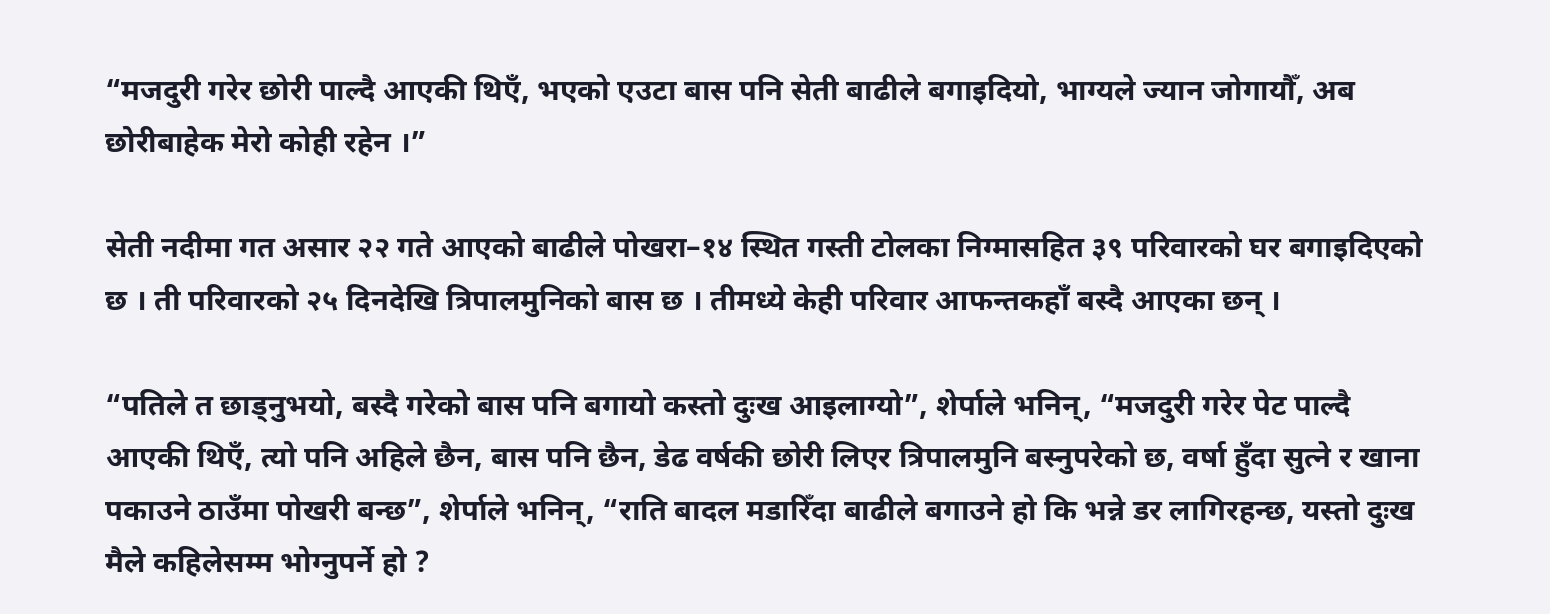“मजदुरी गरेर छोरी पाल्दै आएकी थिएँ, भएको एउटा बास पनि सेती बाढीले बगाइदियो, भाग्यले ज्यान जोगायौँ, अब छोरीबाहेक मेरो कोही रहेन ।”

सेती नदीमा गत असार २२ गते आएको बाढीले पोखरा–१४ स्थित गस्ती टोलका निग्मासहित ३९ परिवारको घर बगाइदिएको छ । ती परिवारको २५ दिनदेखि त्रिपालमुनिको बास छ । तीमध्ये केही परिवार आफन्तकहाँ बस्दै आएका छन् ।

“पतिले त छाड्नुभयो, बस्दै गरेको बास पनि बगायो कस्तो दुःख आइलाग्यो”, शेर्पाले भनिन्, “मजदुरी गरेर पेट पाल्दै आएकी थिएँ, त्यो पनि अहिले छैन, बास पनि छैन, डेढ वर्षकी छोरी लिएर त्रिपालमुनि बस्नुपरेको छ, वर्षा हुँदा सुत्ने र खाना पकाउने ठाउँमा पोखरी बन्छ”, शेर्पाले भनिन्, “राति बादल मडारिँदा बाढीले बगाउने हो कि भन्ने डर लागिरहन्छ, यस्तो दुःख मैले कहिलेसम्म भोग्नुपर्ने हो ?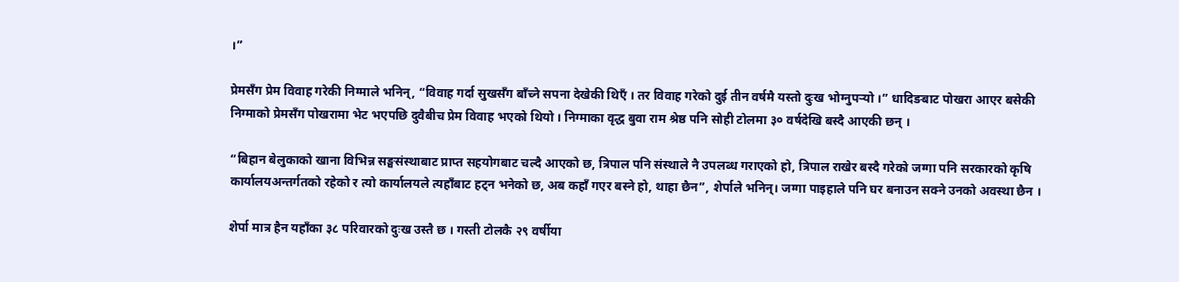।”

प्रेमसँग प्रेम विवाह गरेकी निग्माले भनिन्, “विवाह गर्दा सुखसँग बाँच्ने सपना देखेकी थिएँ । तर विवाह गरेको दुई तीन वर्षमै यस्तो दुःख भोग्नुपर्‍यो ।” धादिङबाट पोखरा आएर बसेकी निग्माको प्रेमसँग पोखरामा भेट भएपछि दुवैबीच प्रेम विवाह भएको थियो । निग्माका वृद्ध बुवा राम श्रेष्ठ पनि सोही टोलमा ३० वर्षदेखि बस्दै आएकी छन् ।

“बिहान बेलुकाको खाना विभिन्न सङ्घसंस्थाबाट प्राप्त सहयोगबाट चल्दै आएको छ, त्रिपाल पनि संस्थाले नै उपलब्ध गराएको हो, त्रिपाल राखेर बस्दै गरेको जग्गा पनि सरकारको कृषि कार्यालयअन्तर्गतको रहेको र त्यो कार्यालयले त्यहाँबाट हट्न भनेको छ, अब कहाँ गएर बस्ने हो, थाहा छैन”, शेर्पाले भनिन्। जग्गा पाइहाले पनि घर बनाउन सक्ने उनको अवस्था छैन ।

शेर्पा मात्र हैन यहाँका ३८ परिवारको दुःख उस्तै छ । गस्ती टोलकै २९ वर्षीया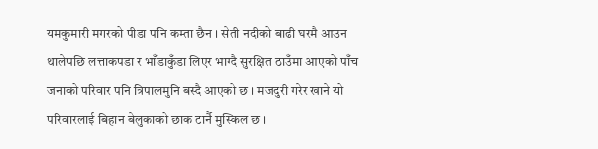यमकुमारी मगरको पीडा पनि कम्ता छैन । सेती नदीको बाढी घरमै आउन थालेपछि लत्ताकपडा र भाँडाकुँडा लिएर भाग्दै सुरक्षित ठाउँमा आएको पाँच जनाको परिवार पनि त्रिपालमुनि बस्दै आएको छ । मजदुरी गरेर खाने यो परिवारलाई बिहान बेलुकाको छाक टार्नै मुस्किल छ ।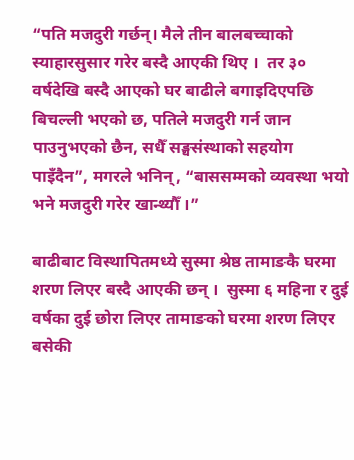“पति मजदुरी गर्छन्। मैले तीन बालबच्चाको स्याहारसुसार गरेर बस्दै आएकी थिए ।  तर ३० वर्षदेखि बस्दै आएको घर बाढीले बगाइदिएपछि बिचल्ली भएको छ, पतिले मजदुरी गर्न जान पाउनुभएको छैन, सधैँ सङ्घसंस्थाको सहयोग पाइँदैन”, मगरले भनिन्, “बाससम्मको व्यवस्था भयो भने मजदुरी गरेर खान्थ्यौँ ।”

बाढीबाट विस्थापितमध्ये सुस्मा श्रेष्ठ तामाङकै घरमा शरण लिएर बस्दै आएकी छन् ।  सुस्मा ६ महिना र दुई वर्षका दुई छोरा लिएर तामाङको घरमा शरण लिएर बसेकी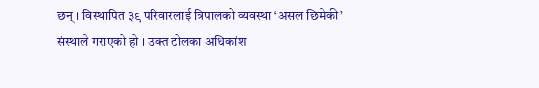छन् । विस्थापित ३९ परिवारलाई त्रिपालको व्यवस्था ‘असल छिमेकी’ संस्थाले गराएको हो । उक्त टोलका अधिकांश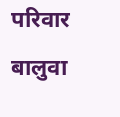परिवार बालुवा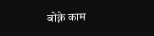बोक्ने काम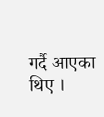गर्दै आएका थिए ।